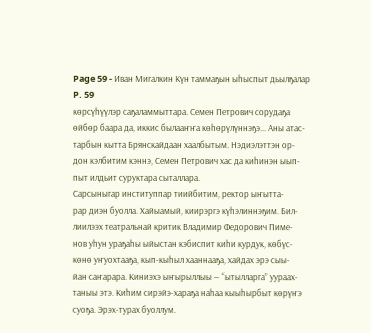Page 59 - Иван Мигалкин Күн таммаҕын ыһыспыт дьылҕалар
P. 59
көрсүһүүлэр саҕаламмыттара. Семен Петрович сорудаҕа
өйбөр баара да, иккис былааҥҥа көһөрүлүннэҕэ... Аны атас-
тарбын кытта Брянскайдаан хаалбытым. Нэдиэлэттэн ор-
дон кэлбитим кэннэ, Семен Петрович хас да киһинэн ыып-
пыт илдьит суруктара сыталлара.
Сарсыныгар институппар тиийбитим, ректор ыҥытта-
рар диэн буолла. Хайыамый, киирэргэ күһэлиннэҕим. Бил-
лиилээх театральнай критик Владимир Федорович Пиме-
нов уһун ураҕаһы ыйыстан кэбиспит киһи курдук, көбүс-
көнө уҥуохтааҕа, кып-кыһыл хааннааҕа, хайдах эрэ сыы-
йан саҥарара. Киниэхэ ыҥырыллыы — “ытылларга” уураах-
таныы этэ. Киһим сирэйэ-хараҕа наһаа кыыһырбыт көрүҥэ
суоҕа. Эрэх-турах буоллум.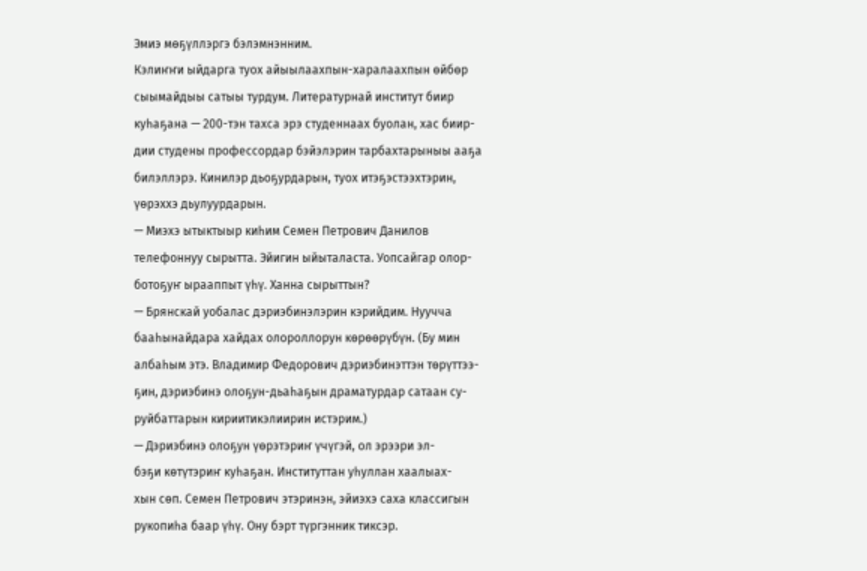Эмиэ мөҕүллэргэ бэлэмнэнним.
Кэлиҥҥи ыйдарга туох айыылаахпын-харалаахпын өйбөр
сыымайдыы сатыы турдум. Литературнай институт биир
куһаҕана — 200-тэн тахса эрэ студеннаах буолан, хас биир-
дии студены профессордар бэйэлэрин тарбахтарыныы ааҕа
билэллэрэ. Кинилэр дьоҕурдарын, туох итэҕэстээхтэрин,
үөрэххэ дьулуурдарын.
— Миэхэ ытыктыыр киһим Семен Петрович Данилов
телефоннуу сырытта. Эйигин ыйыталаста. Уопсайгар олор-
ботоҕуҥ ырааппыт үһү. Ханна сырыттын?
— Брянскай уобалас дэриэбинэлэрин кэрийдим. Нуучча
бааһынайдара хайдах олороллорун көрөөрүбүн. (Бу мин
албаһым этэ. Владимир Федорович дэриэбинэттэн төрүттээ-
ҕин, дэриэбинэ олоҕун-дьаһаҕын драматурдар сатаан су-
руйбаттарын кириитикэлиирин истэрим.)
— Дэриэбинэ олоҕун үөрэтэриҥ үчүгэй, ол эрээри эл-
бэҕи көтүтэриҥ куһаҕан. Институттан уһуллан хаалыах-
хын сөп. Семен Петрович этэринэн, эйиэхэ саха классигын
рукопиһа баар үһү. Ону бэрт түргэнник тиксэр.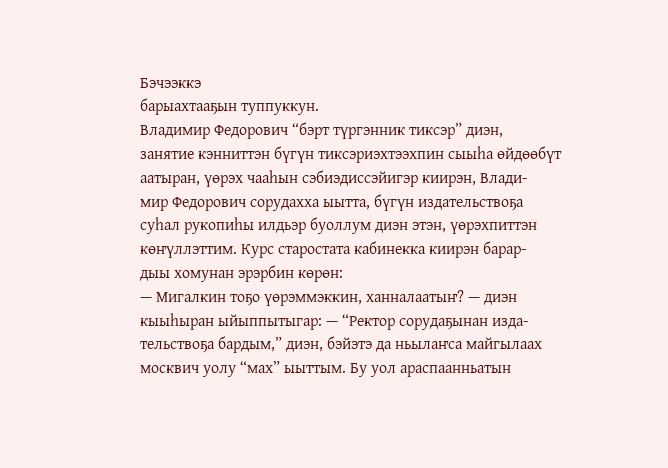Бэчээккэ
барыахтааҕын туппуккун.
Владимир Федорович “бэрт түргэнник тиксэр” диэн,
занятие кэнниттэн бүгүн тиксэриэхтээхпин сыыһа өйдөөбүт
аатыран, үөрэх чааһын сэбиэдиссэйигэр киирэн, Влади-
мир Федорович сорудахха ыытта, бүгүн издательствоҕа
суһал рукопиһы илдьэр буоллум диэн этэн, үөрэхпиттэн
көҥүллэттим. Курс старостата кабинекка киирэн барар-
дыы хомунан эрэрбин көрөн:
— Мигалкин тоҕо үөрэммэккин, ханналаатыҥ? — диэн
кыыһыран ыйыппытыгар: — “Ректор сорудаҕынан изда-
тельствоҕа бардым,” диэн, бэйэтэ да ньылаҥса майгылаах
москвич уолу “мах” ыыттым. Бу уол араспаанньатын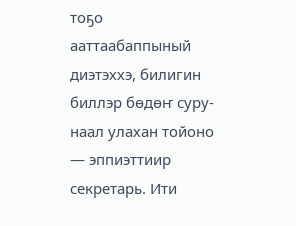тоҕо
ааттаабаппыный диэтэххэ, билигин биллэр бөдөҥ суру-
наал улахан тойоно — эппиэттиир секретарь. Ити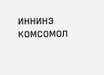иннинэ
комсомол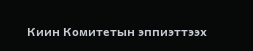Киин Комитетын эппиэттээх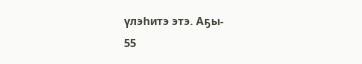үлэһитэ этэ. Аҕы-
55